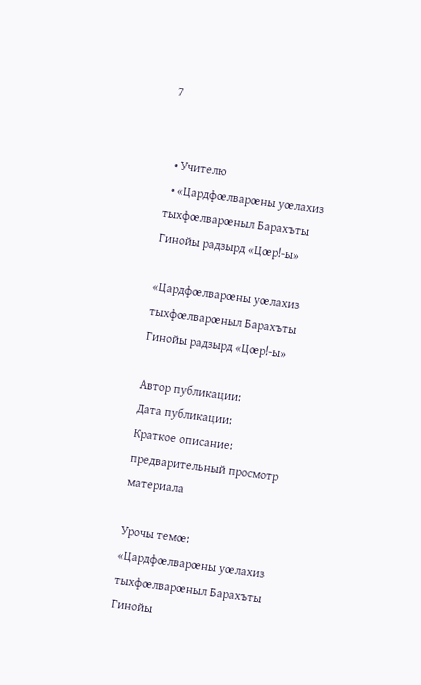7


  • Учителю
  • «Цардфœлварœны уœлахиз тыхфœлварœныл Барахъты Гинойы радзырд «Цœр!-ы»

«Цардфœлварœны уœлахиз тыхфœлварœныл Барахъты Гинойы радзырд «Цœр!-ы»

Автор публикации:
Дата публикации:
Краткое описание:
предварительный просмотр материала

Урочы темœ: «Цардфœлварœны уœлахиз тыхфœлварœныл Барахъты Гинойы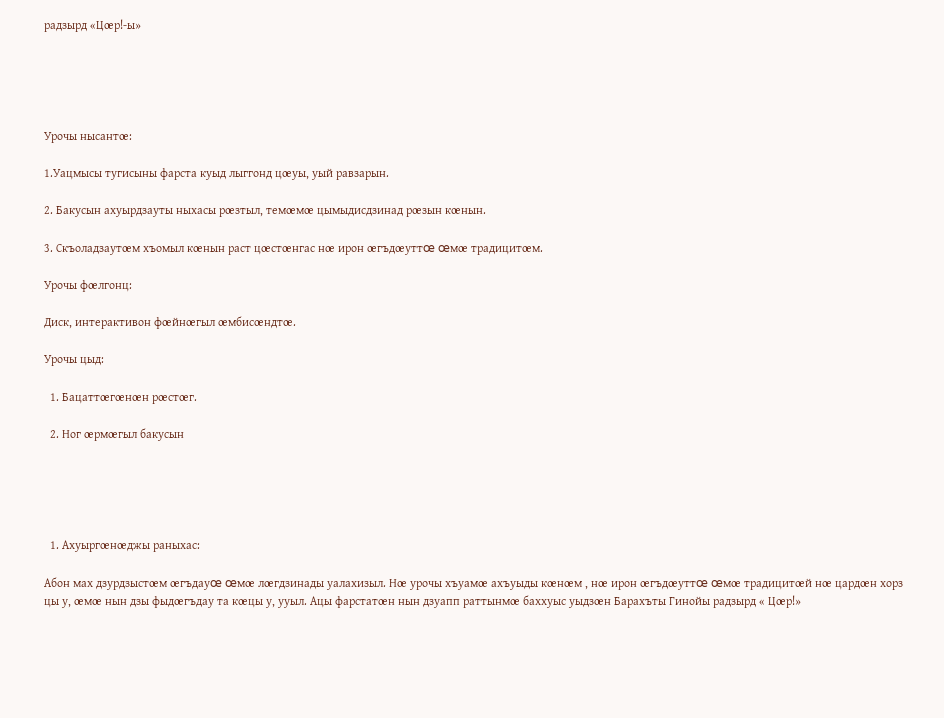радзырд «Цœр!-ы»





Урочы нысантœ:

1.Уацмысы тугисыны фарста куыд лыггонд цœуы, уый равзарын.

2. Бакусын ахуырдзауты ныхасы рœзтыл, темœмœ цымыдисдзинад рœзын кœнын.

3. Скъоладзаутœм хъомыл кœнын раст цœстœнгас нœ ирон œгъдœуттœ œмœ традицитœм.

Урочы фœлгонц:

Диск, интерактивон фœйнœгыл œмбисœндтœ.

Урочы цыд:

  1. Бацаттœгœнœн рœстœг.

  2. Ног œрмœгыл бакусын





  1. Ахуыргœнœджы раныхас:

Абон мах дзурдзыстœм œгъдауœ œмœ лœгдзинады уалахизыл. Нœ урочы хъуамœ ахъуыды кœнœм , нœ ирон œгъдœуттœ œмœ традицитœй нœ цардœн хорз цы у, œмœ нын дзы фыдœгъдау та кœцы у, ууыл. Ацы фарстатœн нын дзуапп раттынмœ баххуыс уыдзœн Барахъты Гинойы радзырд « Цœр!»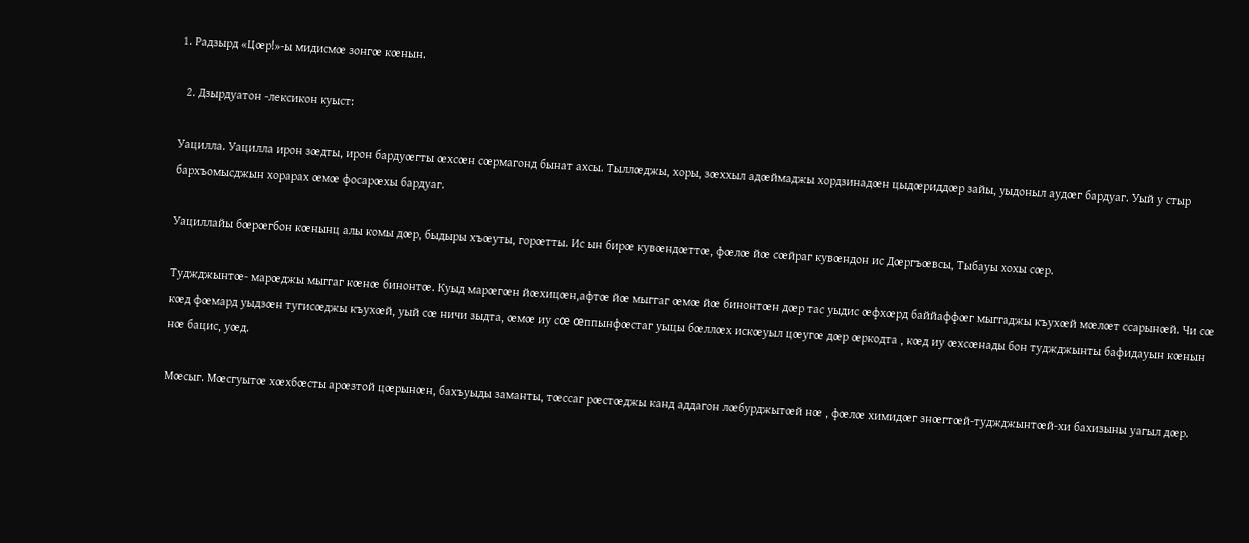1. Радзырд «Цœр!»-ы мидисмœ зонгœ кœнын.

  2. Дзырдуатон -лексикон куыст:

Уацилла. Уацилла ирон зœдты, ирон бардуœгты œхсœн сœрмагонд бынат ахсы. Тыллœджы, хоры, зœххыл адœймаджы хордзинадœн цыдœриддœр зайы, уыдоныл аудœг бардуаг. Уый у стыр бархъомысджын хорарах œмœ фосарœхы бардуаг.

Уациллайы бœрœгбон кœнынц алы комы дœр, быдыры хъœуты, горœтты. Ис ын бирœ кувœндœттœ, фœлœ йœ сœйраг кувœндон ис Дœргъœвсы, Тыбауы хохы сœр.

Туджджынтœ- марœджы мыггаг кœнœ бинонтœ. Куыд марœгœн йœхицœн,афтœ йœ мыггаг œмœ йœ бинонтœн дœр тас уыдис œфхœрд баййаффœг мыггаджы къухœй мœлœт ссарынœй. Чи сœ кœд фœмард уыдзœн тугисœджы къухœй, уый сœ ничи зыдта, œмœ иу сœ œппынфœстаг уыцы бœллœх искœуыл цœугœ дœр œркодта , кœд иу œхсœнады бон туджджынты бафидауын кœнын нœ бацис, уœд.

Мœсыг. Мœсгуытœ хœхбœсты арœзтой цœрынœн, бахъуыды заманты, тœссаг рœстœджы канд аддагон лœбурджытœй нœ , фœлœ химидœг знœгтœй-туджджынтœй-хи бахизыны уагыл дœр.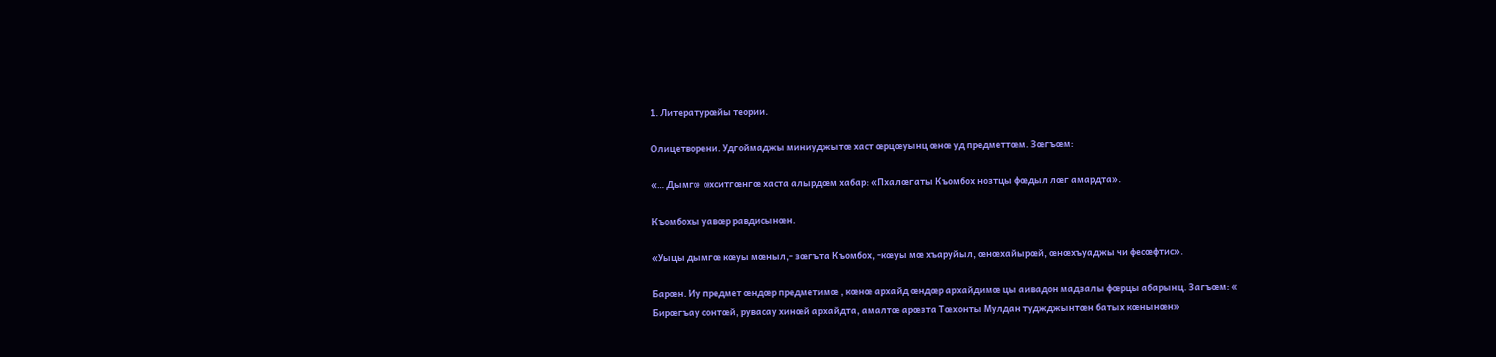1. Литературœйы теории.

Олицетворени. Удгоймаджы миниуджытœ хаст œрцœуынц œнœ уд предметтœм. Зœгъœм:

«… Дымгœ œхситгœнгœ хаста алырдœм хабар: «Пхалœгаты Къомбох нозтцы фœдыл лœг амардта».

Къомбохы уавœр равдисынœн.

«Уыцы дымгœ кœуы мœныл,- зœгъта Къомбох, -кœуы мœ хъаруйыл, œнœхайырœй, œнœхъуаджы чи фесœфтис».

Барœн. Иу предмет œндœр предметимœ , кœнœ архайд œндœр архайдимœ цы аивадон мадзалы фœрцы абарынц. Загъœм: « Бирœгъау сонтœй, рувасау хинœй архайдта, амалтœ арœзта Тœхонты Мулдан туджджынтœн батых кœнынœн»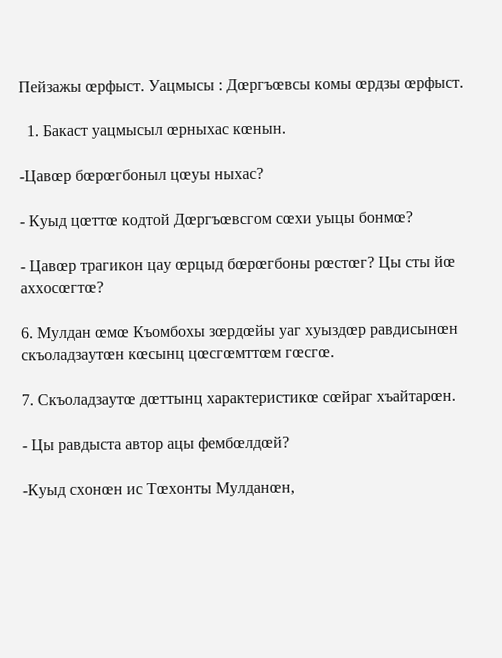Пейзажы œрфыст. Уацмысы : Дœргъœвсы комы œрдзы œрфыст.

  1. Бакаст уацмысыл œрныхас кœнын.

-Цавœр бœрœгбоныл цœуы ныхас?

- Куыд цœттœ кодтой Дœргъœвсгом сœхи уыцы бонмœ?

- Цавœр трагикон цау œрцыд бœрœгбоны рœстœг? Цы сты йœ аххосœгтœ?

6. Мулдан œмœ Къомбохы зœрдœйы уаг хуыздœр равдисынœн скъоладзаутœн кœсынц цœсгœмттœм гœсгœ.

7. Скъоладзаутœ дœттынц характеристикœ сœйраг хъайтарœн.

- Цы равдыста автор ацы фембœлдœй?

-Куыд схонœн ис Тœхонты Мулданœн,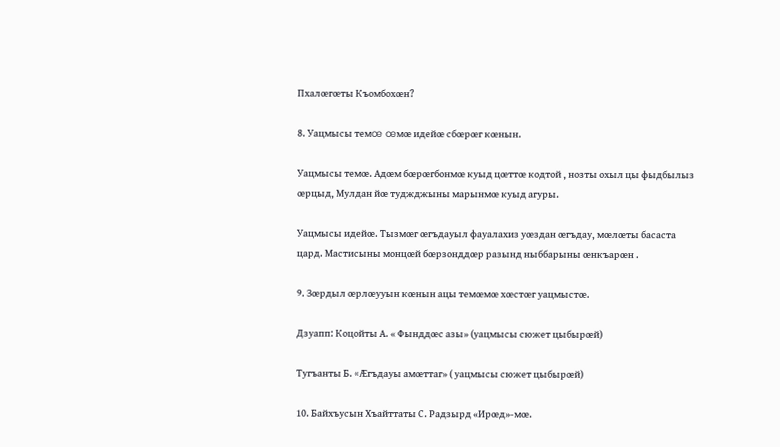Пхалœгœты Къомбохœн?

8. Уацмысы темœ œмœ идейœ сбœрœг кœнын.

Уацмысы темœ. Адœм бœрœгбонмœ куыд цœттœ кодтой , нозты охыл цы фыдбылыз œрцыд, Мулдан йœ туджджыны марынмœ куыд агуры.

Уацмысы идейœ. Тызмœг œгъдауыл фауалахиз уœздан œгъдау, мœлœты басаста цард. Мастисыны монцœй бœрзонддœр разынд ныббарыны œнкъарœн .

9. Зœрдыл œрлœууын кœнын ацы темœмœ хœстœг уацмыстœ.

Дзуапп: Коцойты А. « Фынддœс азы» (уацмысы сюжет цыбырœй)

Тугъанты Б. «Æгъдауы амœттаг» ( уацмысы сюжет цыбырœй)

10. Байхъусын Хъайттаты С. Радзырд «Ирœд»-мœ.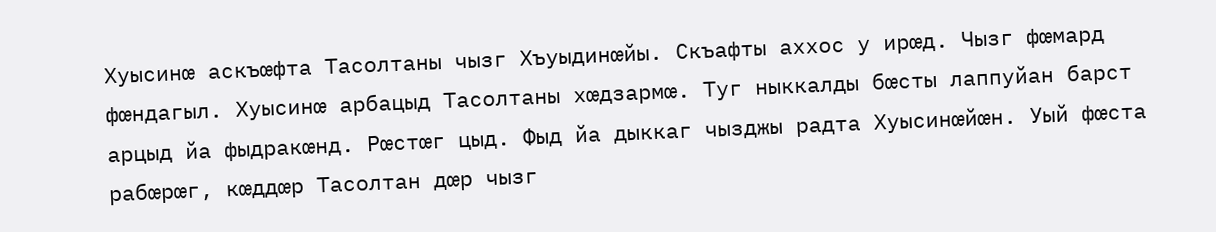Хуысинœ аскъœфта Тасолтаны чызг Хъуыдинœйы. Скъафты аххос у ирœд. Чызг фœмард фœндагыл. Хуысинœ арбацыд Тасолтаны хœдзармœ. Туг ныккалды бœсты лаппуйан барст арцыд йа фыдракœнд. Рœстœг цыд. Фыд йа дыккаг чызджы радта Хуысинœйœн. Уый фœста рабœрœг, кœддœр Тасолтан дœр чызг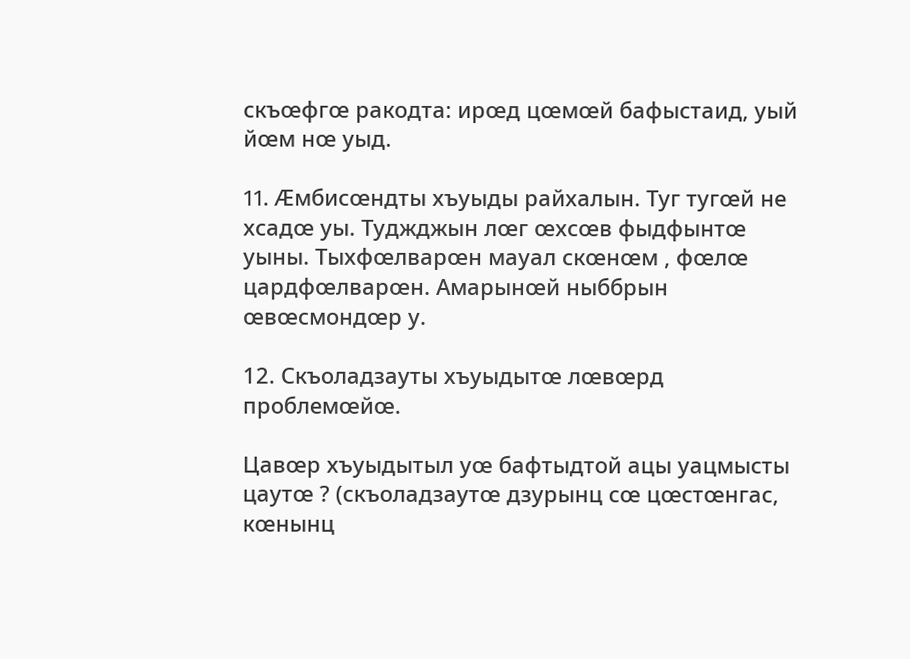скъœфгœ ракодта: ирœд цœмœй бафыстаид, уый йœм нœ уыд.

11. Æмбисœндты хъуыды райхалын. Туг тугœй не хсадœ уы. Туджджын лœг œхсœв фыдфынтœ уыны. Тыхфœлварœн мауал скœнœм , фœлœ цардфœлварœн. Амарынœй ныббрын œвœсмондœр у.

12. Скъоладзауты хъуыдытœ лœвœрд проблемœйœ.

Цавœр хъуыдытыл уœ бафтыдтой ацы уацмысты цаутœ ? (скъоладзаутœ дзурынц сœ цœстœнгас, кœнынц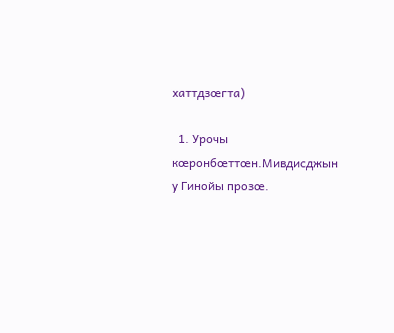хаттдзœгта)

  1. Урочы кœронбœттœн.Мивдисджын у Гинойы прозœ.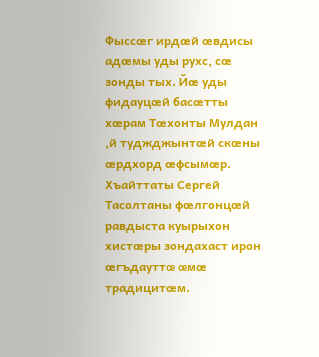Фыссœг ирдœй œвдисы адœмы уды рухс, сœ зонды тых. Йœ уды фидауцœй басœтты хœрам Тœхонты Мулдан ,й туджджынтœй скœны œрдхорд œфсымœр. Хъайттаты Сергей Тасолтаны фœлгонцœй равдыста куырыхон хистœры зондахаст ирон œгъдауттœ œмœ традицитœм.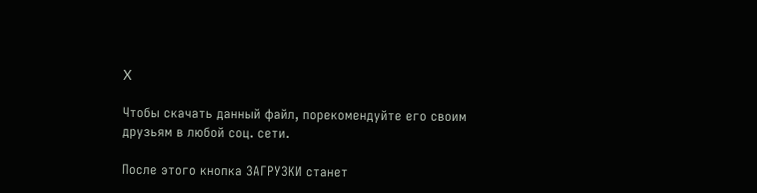X

Чтобы скачать данный файл, порекомендуйте его своим друзьям в любой соц. сети.

После этого кнопка ЗАГРУЗКИ станет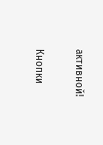активной!

Кнопки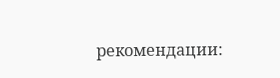рекомендации: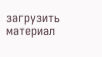загрузить материал